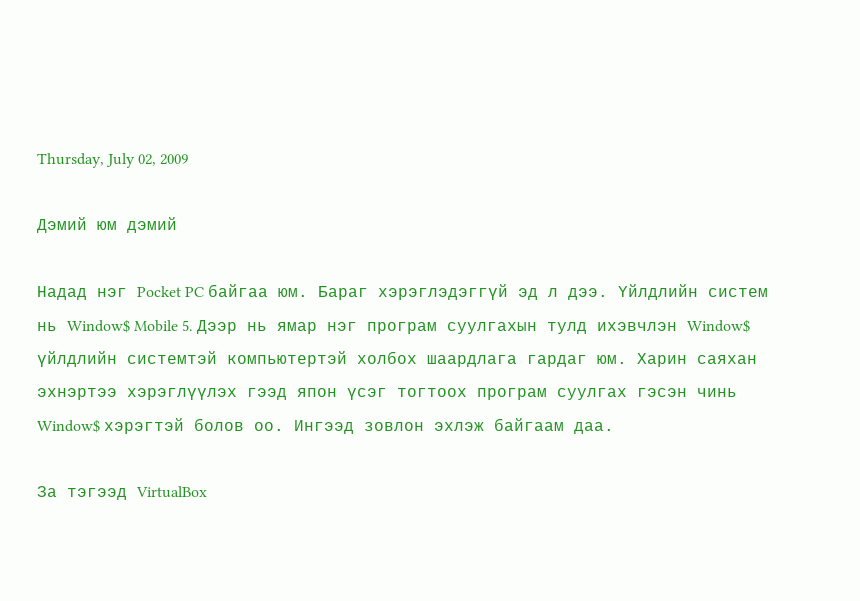Thursday, July 02, 2009

Дэмий юм дэмий

Надад нэг Pocket PC байгаа юм. Бараг хэрэглэдэггүй эд л дээ. Үйлдлийн систем нь Window$ Mobile 5. Дээр нь ямар нэг програм суулгахын тулд ихэвчлэн Window$ үйлдлийн системтэй компьютертэй холбох шаардлага гардаг юм. Харин саяхан эхнэртээ хэрэглүүлэх гээд япон үсэг тогтоох програм суулгах гэсэн чинь Window$ хэрэгтэй болов оо. Ингээд зовлон эхлэж байгаам даа.

За тэгээд VirtualBox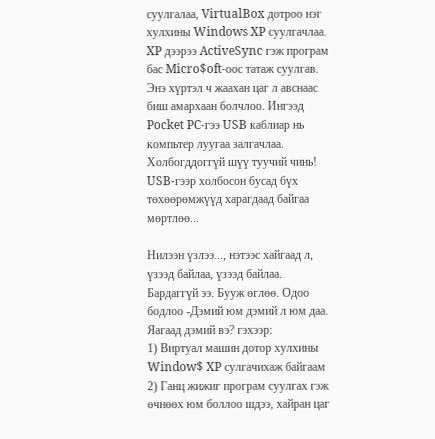суулгалаа, VirtualBox дотроо нэг хулхины Windows XP суулгачлаа. XP дээрээ ActiveSync гэж програм бас Micro$oft-оос татаж суулгав. Энэ хүртэл ч жаахан цаг л авснаас биш амархаан болчлоо. Ингээд Pocket PC-гээ USB каблиар нь компьтер луугаа залгачлаа. Холбогддоггүй шүү туучий чинь! USB-гээр холбосон бусад бүх төхөөрөмжүүд харагдаад байгаа мөртлөө...

Нилээн үзлээ..., нэтээс хайгаад л, үзээд байлаа, үзээд байлаа. Бардаггүй ээ. Бууж өглөө. Одоо бодлоо -Дэмий юм дэмий л юм даа. Яагаад дэмий вэ? гэхээр:
1) Виртуал машин дотор хулхины Window$ XP сулгачихаж байгаам
2) Ганц жижиг програм суулгах гэж өчнөөх юм боллоо шдээ, хайран цаг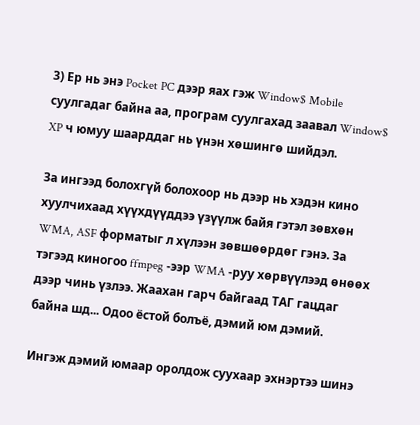3) Ер нь энэ Pocket PC дээр яах гэж Window$ Mobile суулгадаг байна аа, програм суулгахад заавал Window$ XP ч юмуу шаарддаг нь үнэн хөшингө шийдэл.

За ингээд болохгүй болохоор нь дээр нь хэдэн кино хуулчихаад хүүхдүүддээ үзүүлж байя гэтэл зөвхөн WMA, ASF форматыг л хүлээн зөвшөөрдөг гэнэ. За тэгээд киногоо ffmpeg -ээр WMA -руу хөрвүүлээд өнөөх дээр чинь үзлээ. Жаахан гарч байгаад ТАГ гацдаг байна шд... Одоо ёстой болъё, дэмий юм дэмий.

Ингэж дэмий юмаар оролдож суухаар эхнэртээ шинэ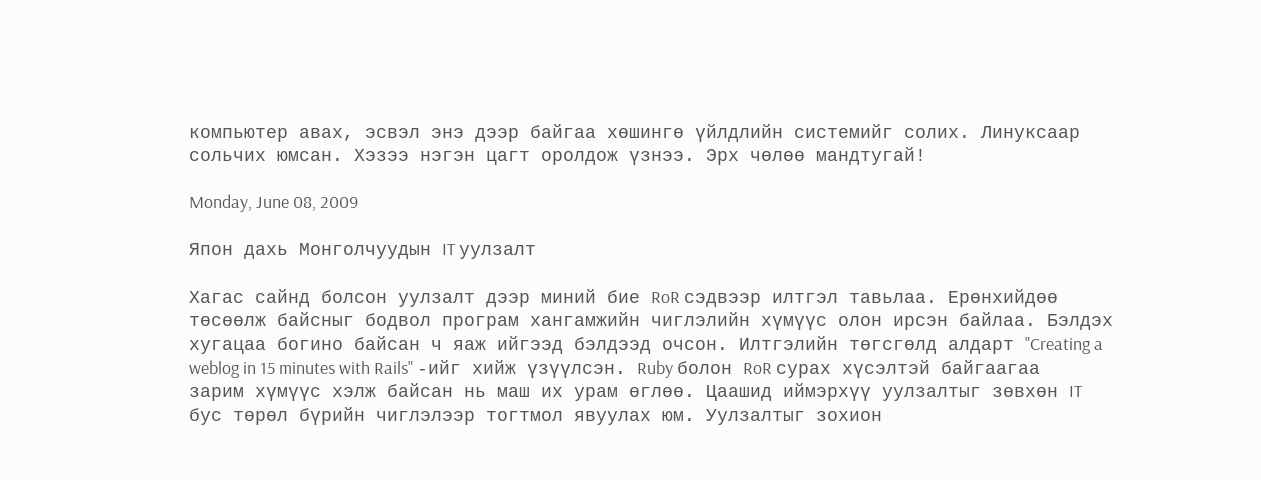компьютер авах, эсвэл энэ дээр байгаа хөшингө үйлдлийн системийг солих. Линуксаар сольчих юмсан. Хэзээ нэгэн цагт оролдож үзнээ. Эрх чөлөө мандтугай!

Monday, June 08, 2009

Япон дахь Монголчуудын IT уулзалт

Хагас сайнд болсон уулзалт дээр миний бие RoR сэдвээр илтгэл тавьлаа. Ерөнхийдөө төсөөлж байсныг бодвол програм хангамжийн чиглэлийн хүмүүс олон ирсэн байлаа. Бэлдэх хугацаа богино байсан ч яаж ийгээд бэлдээд очсон. Илтгэлийн төгсгөлд алдарт "Creating a weblog in 15 minutes with Rails" -ийг хийж үзүүлсэн. Ruby болон RoR сурах хүсэлтэй байгаагаа зарим хүмүүс хэлж байсан нь маш их урам өглөө. Цаашид иймэрхүү уулзалтыг зөвхөн IT бус төрөл бүрийн чиглэлээр тогтмол явуулах юм. Уулзалтыг зохион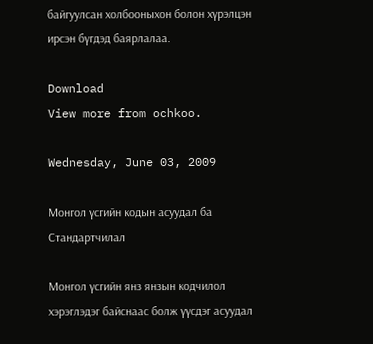байгуулсан холбооныхон болон хүрэлцэн ирсэн бүгдэд баярлалаа.

Download
View more from ochkoo.

Wednesday, June 03, 2009

Монгол үсгийн кодын асуудал ба Стандартчилал

Монгол үсгийн янз янзын кодчилол хэрэглэдэг байснаас болж үүсдэг асуудал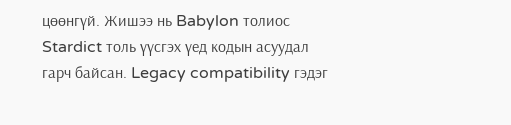цөөнгүй. Жишээ нь Babylon толиос Stardict толь үүсгэх үед кодын асуудал гарч байсан. Legacy compatibility гэдэг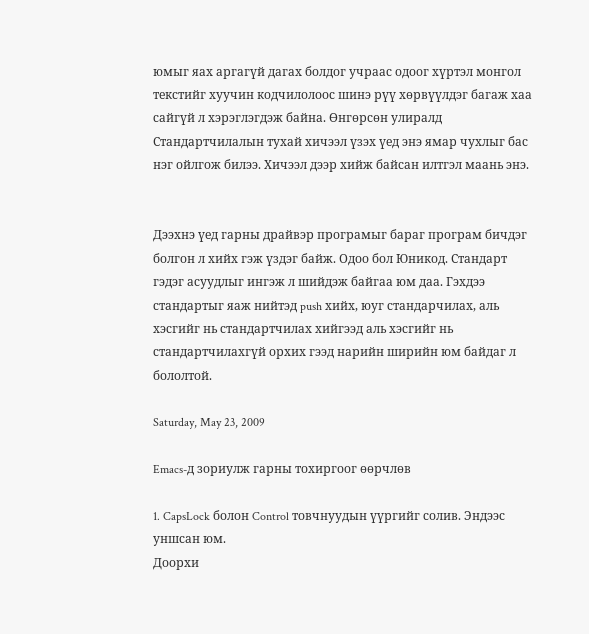юмыг яах аргагүй дагах болдог учраас одоог хүртэл монгол текстийг хуучин кодчилолоос шинэ рүү хөрвүүлдэг багаж хаа сайгүй л хэрэглэгдэж байна. Өнгөрсөн улиралд Стандартчилалын тухай хичээл үзэх үед энэ ямар чухлыг бас нэг ойлгож билээ. Хичээл дээр хийж байсан илтгэл маань энэ.


Дээхнэ үед гарны драйвэр програмыг бараг програм бичдэг болгон л хийх гэж үздэг байж. Одоо бол Юникод. Стандарт гэдэг асуудлыг ингэж л шийдэж байгаа юм даа. Гэхдээ стандартыг яаж нийтэд push хийх, юуг стандарчилах, аль хэсгийг нь стандартчилах хийгээд аль хэсгийг нь стандартчилахгүй орхих гээд нарийн ширийн юм байдаг л бололтой.

Saturday, May 23, 2009

Emacs-д зориулж гарны тохиргоог өөрчлөв

1. CapsLock болон Control товчнуудын үүргийг солив. Эндээс уншсан юм.
Доорхи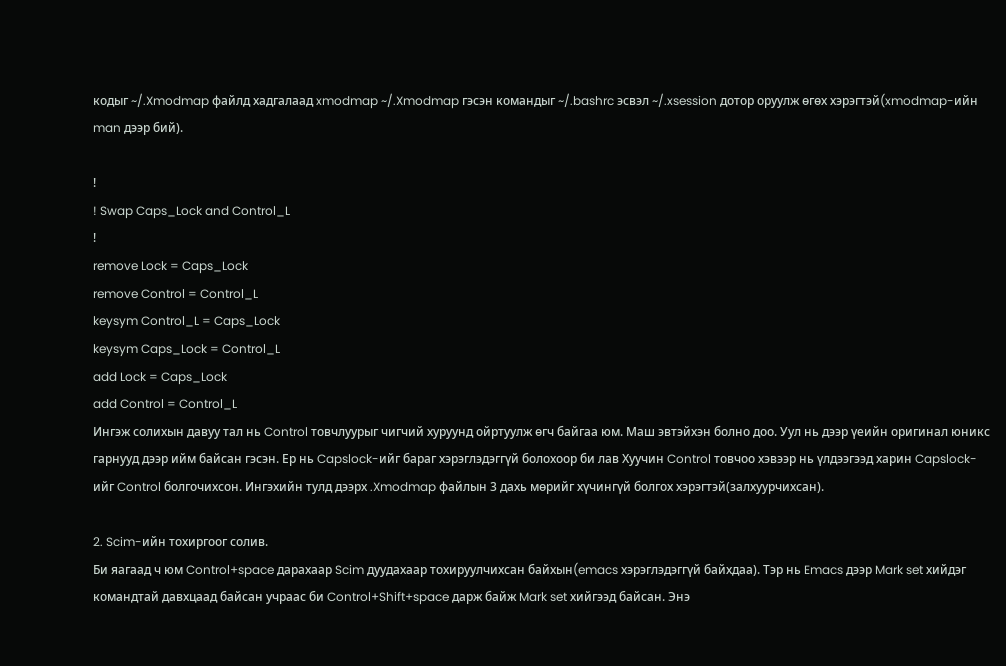кодыг ~/.Xmodmap файлд хадгалаад xmodmap ~/.Xmodmap гэсэн командыг ~/.bashrc эсвэл ~/.xsession дотор оруулж өгөх хэрэгтэй(xmodmap-ийн man дээр бий).

!
! Swap Caps_Lock and Control_L
!
remove Lock = Caps_Lock
remove Control = Control_L
keysym Control_L = Caps_Lock
keysym Caps_Lock = Control_L
add Lock = Caps_Lock
add Control = Control_L
Ингэж солихын давуу тал нь Control товчлуурыг чигчий хуруунд ойртуулж өгч байгаа юм. Маш эвтэйхэн болно доо. Уул нь дээр үеийн оригинал юникс гарнууд дээр ийм байсан гэсэн. Ер нь Capslock-ийг бараг хэрэглэдэггүй болохоор би лав Хуучин Control товчоо хэвээр нь үлдээгээд харин Capslock-ийг Control болгочихсон. Ингэхийн тулд дээрх .Xmodmap файлын 3 дахь мөрийг хүчингүй болгох хэрэгтэй(залхуурчихсан).

2. Scim-ийн тохиргоог солив.
Би яагаад ч юм Control+space дарахаар Scim дуудахаар тохируулчихсан байхын(emacs хэрэглэдэггүй байхдаа). Тэр нь Emacs дээр Mark set хийдэг командтай давхцаад байсан учраас би Control+Shift+space дарж байж Mark set хийгээд байсан. Энэ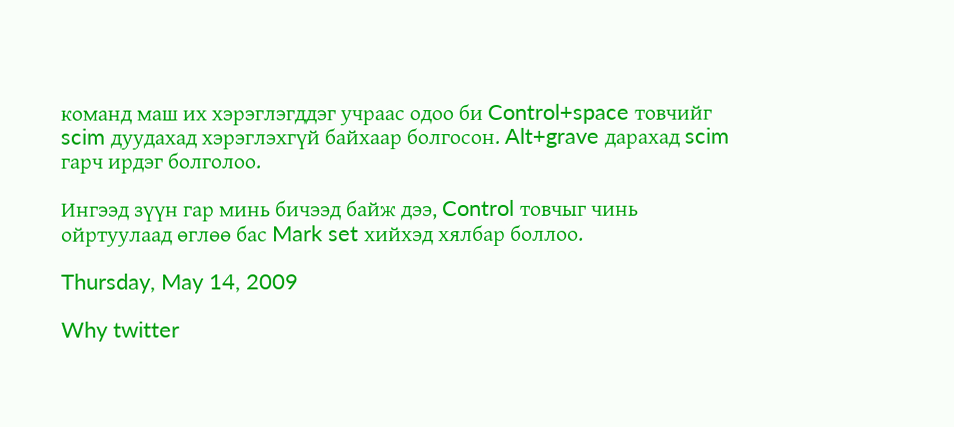команд маш их хэрэглэгддэг учраас одоо би Control+space товчийг scim дуудахад хэрэглэхгүй байхаар болгосон. Alt+grave дарахад scim гарч ирдэг болголоо.

Ингээд зүүн гар минь бичээд байж дээ, Control товчыг чинь ойртуулаад өглөө бас Mark set хийхэд хялбар боллоо.

Thursday, May 14, 2009

Why twitter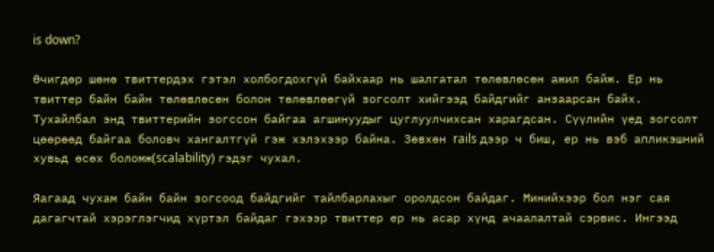is down?

Өчигдөр шөнө твиттердэх гэтэл холбогдохгүй байхаар нь шалгатал төлөвлөсөн ажил байж. Ер нь твиттер байн байн төлөвлөсөн болон төлөвлөөгүй зогсолт хийгээд байдгийг анзаарсан байх. Тухайлбал энд твиттерийн зогссон байгаа агшинуудыг цуглуулчихсан харагдсан. Сүүлийн үед зогсолт цөөрөөд байгаа боловч хангалтгүй гэж хэлэхээр байна. Зөвхөн rails дээр ч биш, ер нь вэб апликэшний хувьд өсөх боломж(scalability) гэдэг чухал.

Яагаад чухам байн байн зогсоод байдгийг тайлбарлахыг оролдсон байдаг. Минийхээр бол нэг сая дагагчтай хэрэглэгчид хүртэл байдаг гэхээр твиттер ер нь асар хүнд ачаалалтай сэрвис. Ингээд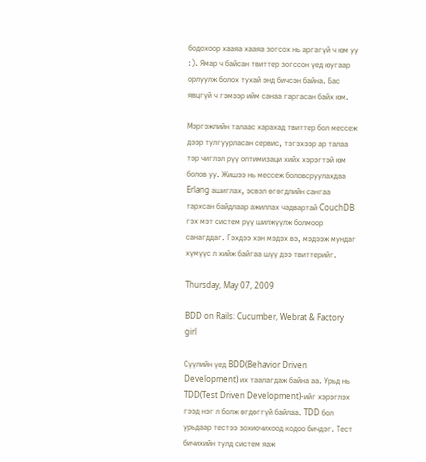бодохоор хааяа хааяа зогсох нь аргагүй ч юм уу :). Ямар ч байсан твиттер зогссон үед юугаар орлуулж болох тухай энд бичсэн байна. Бас явцгүй ч гэмээр ийм санаа гаргасан байх юм.

Мэргэжлийн талаас харахад твиттер бол мессеж дээр тулгуурласан сервис, тэгэхээр ар талаа тэр чиглэл рүү оптимизаци хийх хэрэгтэй юм болов уу. Жишээ нь мессеж боловсруулахдаа Erlang ашиглах, эсвэл өгөгдлийн сангаа тархсан байдлаар ажиллах чадвартай CouchDB гэх мэт систем рүү шилжүүлж болмоор санагддаг. Гэхдээ хэн мэдэх вэ, мэдээж мундаг хүмүүс л хийж байгаа шүү дээ твиттерийг.

Thursday, May 07, 2009

BDD on Rails: Cucumber, Webrat & Factory girl

Сүүлийн үед BDD(Behavior Driven Development) их таалагдаж байна аа. Урьд нь TDD(Test Driven Development)-ийг хэрэглэх гээд нэг л болж өгдөггүй байлаа. TDD бол урьдаар тестээ зохиочихоод кодоо бичдэг. Тест бичихийн тулд систем яаж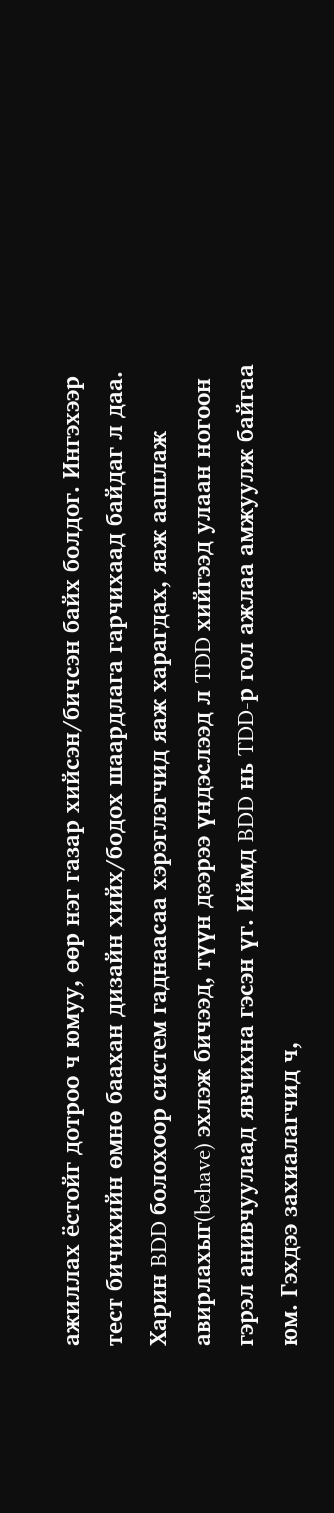ажиллах ёстойг дотроо ч юмуу, өөр нэг газар хийсэн/бичсэн байх болдог. Ингэхээр тест бичихийн өмнө баахан дизайн хийх/бодох шаардлага гарчихаад байдаг л даа. Харин BDD болохоор систем гаднаасаа хэрэглэгчид яаж харагдах, яаж аашлаж авирлахыг(behave) эхлэж бичээд, түүн дээрээ үндэслээд л TDD хийгээд улаан ногоон гэрэл анивчуулаад явчихна гэсэн үг. Иймд BDD нь TDD-р гол ажлаа амжуулж байгаа юм. Гэхдээ захиалагчид ч,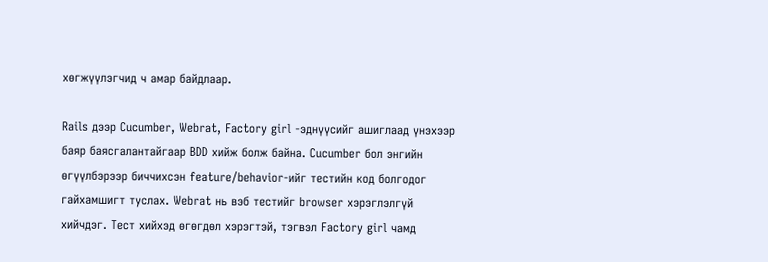хөгжүүлэгчид ч амар байдлаар.

Rails дээр Cucumber, Webrat, Factory girl -эднүүсийг ашиглаад үнэхээр баяр баясгалантайгаар BDD хийж болж байна. Cucumber бол энгийн өгүүлбэрээр биччихсэн feature/behavior-ийг тестийн код болгодог гайхамшигт туслах. Webrat нь вэб тестийг browser хэрэглэлгүй хийчдэг. Тест хийхэд өгөгдөл хэрэгтэй, тэгвэл Factory girl чамд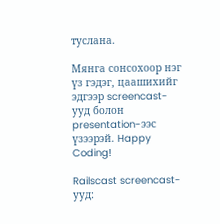туслана.

Мянга сонсохоор нэг үз гэдэг, цаашихийг эдгээр screencast-ууд болон presentation-ээс үзээрэй. Happy Coding!

Railscast screencast-ууд: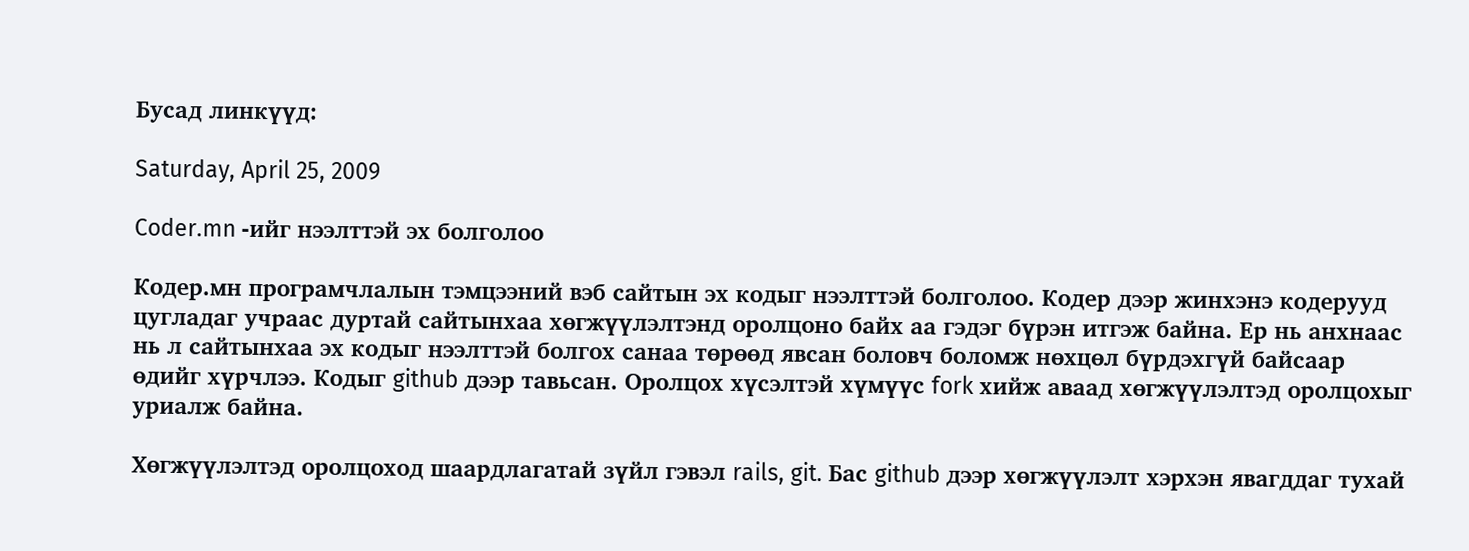Бусад линкүүд:

Saturday, April 25, 2009

Coder.mn -ийг нээлттэй эх болголоо

Кодер.мн програмчлалын тэмцээний вэб сайтын эх кодыг нээлттэй болголоо. Кодер дээр жинхэнэ кодерууд цугладаг учраас дуртай сайтынхаа хөгжүүлэлтэнд оролцоно байх аа гэдэг бүрэн итгэж байна. Ер нь анхнаас нь л сайтынхаа эх кодыг нээлттэй болгох санаа төрөөд явсан боловч боломж нөхцөл бүрдэхгүй байсаар өдийг хүрчлээ. Кодыг github дээр тавьсан. Оролцох хүсэлтэй хүмүүс fork хийж аваад хөгжүүлэлтэд оролцохыг уриалж байна.

Хөгжүүлэлтэд оролцоход шаардлагатай зүйл гэвэл rails, git. Бас github дээр хөгжүүлэлт хэрхэн явагддаг тухай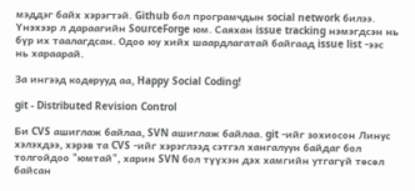мэддэг байх хэрэгтэй. Github бол програмчдын social network билээ. Үнэхээр л дараагийн SourceForge юм. Саяхан issue tracking нэмэгдсэн нь бүр их таалагдсан. Одоо юу хийх шаардлагатай байгаад issue list -ээс нь хараарай.

За ингээд кодерууд аа, Happy Social Coding!

git - Distributed Revision Control

Би CVS ашиглаж байлаа, SVN ашиглаж байлаа. git -ийг зохиосон Линус хэлэхдээ, хэрэв та CVS -ийг хэрэглээд сэтгэл хангалуун байдаг бол толгойдоо "юмтай", харин SVN бол түүхэн дэх хамгийн утгагүй төсөл байсан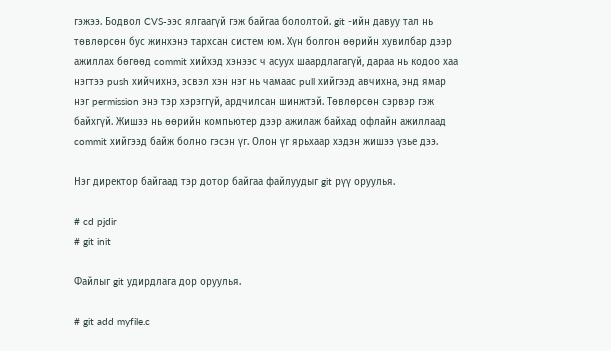гэжээ. Бодвол CVS-ээс ялгаагүй гэж байгаа бололтой. git -ийн давуу тал нь төвлөрсөн бус жинхэнэ тархсан систем юм. Хүн болгон өөрийн хувилбар дээр ажиллах бөгөөд commit хийхэд хэнээс ч асуух шаардлагагүй, дараа нь кодоо хаа нэгтээ push хийчихнэ, эсвэл хэн нэг нь чамаас pull хийгээд авчихна, энд ямар нэг permission энэ тэр хэрэггүй, ардчилсан шинжтэй. Төвлөрсөн сэрвэр гэж байхгүй. Жишээ нь өөрийн компьютер дээр ажилаж байхад офлайн ажиллаад commit хийгээд байж болно гэсэн үг. Олон үг ярьхаар хэдэн жишээ үзье дээ.

Нэг директор байгаад тэр дотор байгаа файлуудыг git рүү оруулья.

# cd pjdir
# git init

Файлыг git удирдлага дор оруулья.

# git add myfile.c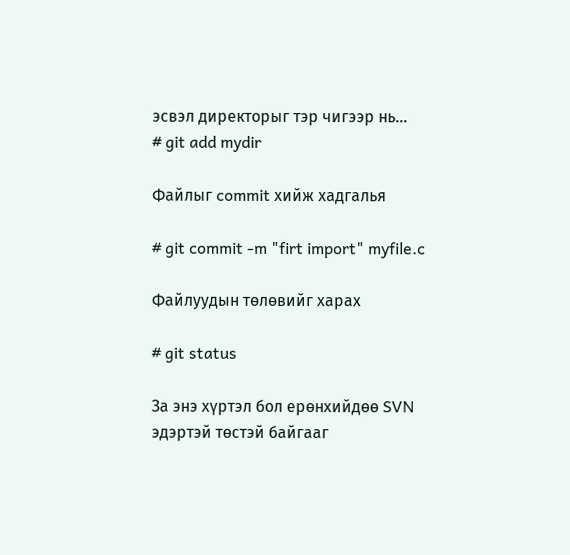эсвэл директорыг тэр чигээр нь...
# git add mydir

Файлыг commit хийж хадгалья

# git commit -m "firt import" myfile.c

Файлуудын төлөвийг харах

# git status

За энэ хүртэл бол ерөнхийдөө SVN эдэртэй төстэй байгааг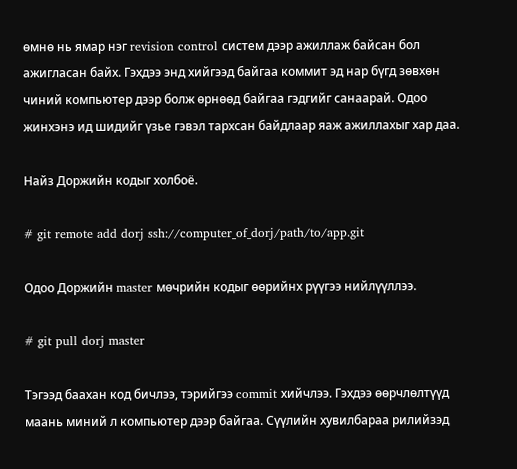өмнө нь ямар нэг revision control систем дээр ажиллаж байсан бол ажигласан байх. Гэхдээ энд хийгээд байгаа коммит эд нар бүгд зөвхөн чиний компьютер дээр болж өрнөөд байгаа гэдгийг санаарай. Одоо жинхэнэ ид шидийг үзье гэвэл тархсан байдлаар яаж ажиллахыг хар даа.

Найз Доржийн кодыг холбоё.

# git remote add dorj ssh://computer_of_dorj/path/to/app.git

Одоо Доржийн master мөчрийн кодыг өөрийнх рүүгээ нийлүүллээ.

# git pull dorj master

Тэгээд баахан код бичлээ, тэрийгээ commit хийчлээ. Гэхдээ өөрчлөлтүүд маань миний л компьютер дээр байгаа. Сүүлийн хувилбараа рилийзэд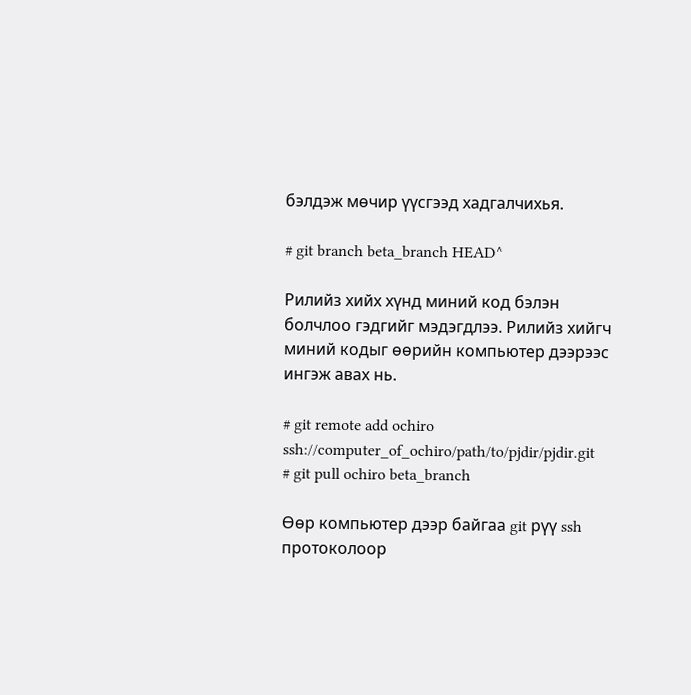бэлдэж мөчир үүсгээд хадгалчихья.

# git branch beta_branch HEAD^

Рилийз хийх хүнд миний код бэлэн болчлоо гэдгийг мэдэгдлээ. Рилийз хийгч миний кодыг өөрийн компьютер дээрээс ингэж авах нь.

# git remote add ochiro ssh://computer_of_ochiro/path/to/pjdir/pjdir.git
# git pull ochiro beta_branch

Өөр компьютер дээр байгаа git рүү ssh протоколоор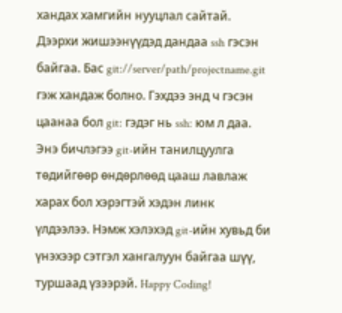хандах хамгийн нууцлал сайтай. Дээрхи жишээнүүдэд дандаа ssh гэсэн байгаа. Бас git://server/path/projectname.git гэж хандаж болно. Гэхдээ энд ч гэсэн цаанаа бол git: гэдэг нь ssh: юм л даа. Энэ бичлэгээ git-ийн танилцуулга төдийгөөр өндөрлөөд цааш лавлаж харах бол хэрэгтэй хэдэн линк үлдээлээ. Нэмж хэлэхэд git-ийн хувьд би үнэхээр сэтгэл хангалуун байгаа шүү, туршаад үзээрэй. Happy Coding!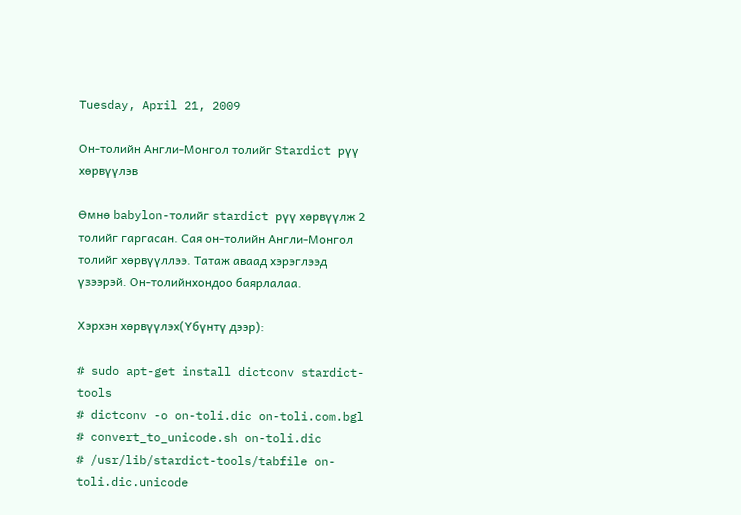Tuesday, April 21, 2009

Он-толийн Англи-Монгол толийг Stardict рүү хөрвүүлэв

Өмнө babylon-толийг stardict рүү хөрвүүлж 2 толийг гаргасан. Сая он-толийн Англи-Монгол толийг хөрвүүллээ. Татаж аваад хэрэглээд үзээрэй. Он-толийнхондоо баярлалаа.

Хэрхэн хөрвүүлэх(Үбүнтү дээр):

# sudo apt-get install dictconv stardict-tools
# dictconv -o on-toli.dic on-toli.com.bgl
# convert_to_unicode.sh on-toli.dic
# /usr/lib/stardict-tools/tabfile on-toli.dic.unicode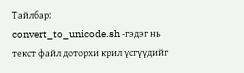Тайлбар:
convert_to_unicode.sh -гэдэг нь текст файл доторхи крил үсгүүдийг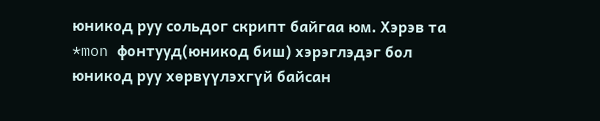юникод руу сольдог скрипт байгаа юм. Хэрэв та *mon фонтууд(юникод биш) хэрэглэдэг бол юникод руу хөрвүүлэхгүй байсан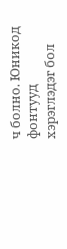ч болно. Юникод фонтууд хэрэглэдэг бол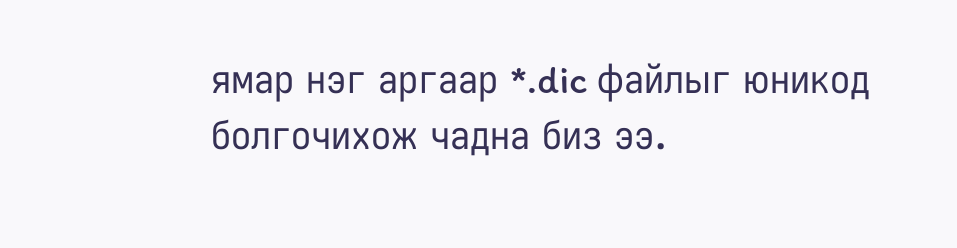ямар нэг аргаар *.dic файлыг юникод болгочихож чадна биз ээ.